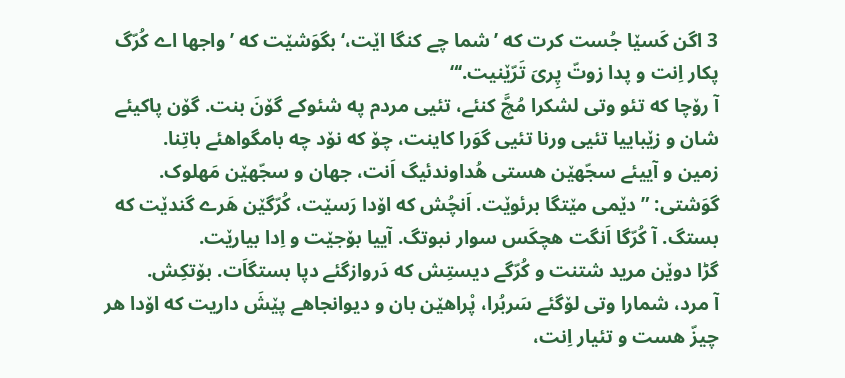3 اگن کَسێا جُست کرت که ’شما چے کنگا اێت،‘ بگوَشێت که ’واجها اے کُرّگ پکار اِنت و پدا زوتّ پِریَ تَرّێنیت.‘“
آ رۆچا که تئو وتی لشکرا مُچَّ کنئے، تئیی مردم په شئوکے گۆنَ بنت. گۆن پاکیئے شان و زێباییا تئیی ورنا تئیی گوَرا کاینت، چۆ که نۆد چه بامگواهئے باتِنا.
زمین و آییئے سجّهێن هستی هُداوندئیگ اَنت، جهان و سجّهێن مَهلوک.
گوَشتی: ”دێمی مێتگا برئوێت. اَنچُش که اۆدا رَسێت، کُرّگێن هَرے گندێت که بستگ. آ کُرّگا اَنگت هچکَس سوار نبوتگ. آییا بۆجێت و اِدا بیارێت.
گڑا دوێن مرید شتنت و کُرّگے دیستِش که دَروازگئے دپا بستگاَت. بۆتکِش.
آ مرد، شمارا وتی لۆگئے سَربُرا، پْراهێن بان و دیوانجاهے پێشَ داریت که اۆدا هر چیزّ هست و تئیار اِنت،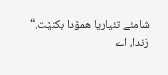شامئے تئیاریا همۆدا بکنێت.“
رَندا، اے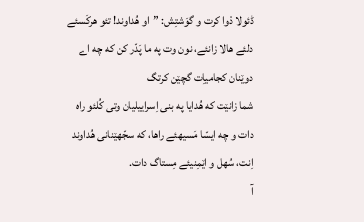ڈئولا دْوا کرت و گوَشتِش: ”او هُداوند! تئو هرکَسئے دلئے هالا زانئے، نون وت په ما پَدّر کن که چه اے دوێنان کجامیاِت گچێن کرتگ
شما زانێت که هُدایا په بنی اِسراییلیان وتی کُلئو راه دات و چه ایسّا مَسیهئے راها، که سجّهێنانی هُداوند اِنت، سُهل و اێمِنیئے مِستاگ دات.
آ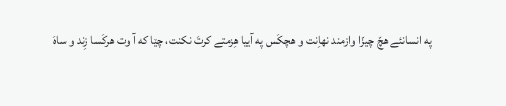په انسانئے هچّ چیزّا وازمند نهاِنت و هچکَس په آییا هِزمتے کرتَ نکنت، چێا که آ وت هرکَسا زِند و ساهَ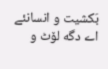بَکشیت و انسانئے اے دگه لۆٹ و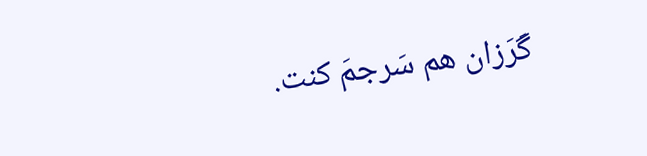گَرَزان هم سَرجمَ کنت.